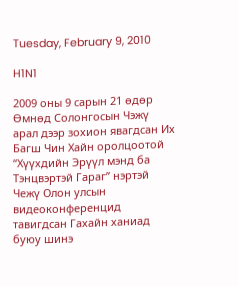Tuesday, February 9, 2010

H1N1

2009 оны 9 сарын 21 өдөр Өмнөд Солонгосын Чэжү арал дээр зохион явагдсан Их Багш Чин Хайн оролцоотой “Хүүхдийн Эрүүл мэнд ба Тэнцвэртэй Гараг” нэртэй Чежү Олон улсын видеоконференцид тавигдсан Гахайн ханиад буюу шинэ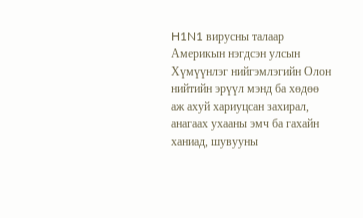H1N1 вирусны талаар Америкын нэгдсэн улсын Хүмүүнлэг нийгэмлэгийн Олон нийтийн эрүүл мэнд ба хөдөө аж ахуй хариуцсан захирал, анагаах ухааны эмч ба гахайн ханиад, шувууны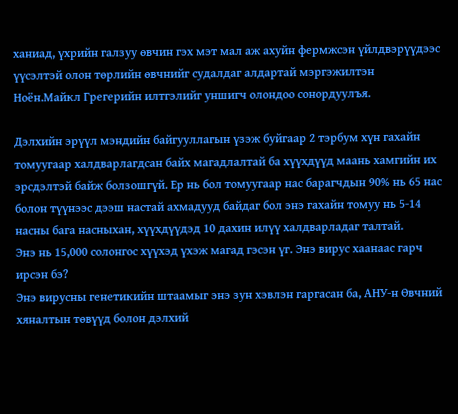ханиад, үхрийн галзуу өвчин гэх мэт мал аж ахуйн фермжсэн үйлдвэрүүдээс үүсэлтэй олон төрлийн өвчнийг судалдаг алдартай мэргэжилтэн Ноён.Майкл Грегерийн илтгэлийг уншигч олондоо сонордуулъя.

Дэлхийн эрүүл мэндийн байгууллагын үзэж буйгаар 2 тэрбум хүн гахайн томуугаар халдварлагдсан байх магадлалтай ба хүүхдүүд маань хамгийн их эрсдэлтэй байж болзошгүй. Ер нь бол томуугаар нас барагчдын 90% нь 65 нас болон түүнээс дээш настай ахмадууд байдаг бол энэ гахайн томуу нь 5-14 насны бага насныхан, хүүхдүүдэд 10 дахин илүү халдварладаг талтай.
Энэ нь 15,000 солонгос хүүхэд үхэж магад гэсэн үг. Энэ вирус хаанаас гарч ирсэн бэ?
Энэ вирусны генетикийн штаамыг энэ зун хэвлэн гаргасан ба, АНУ-н Өвчний хяналтын төвүүд болон дэлхий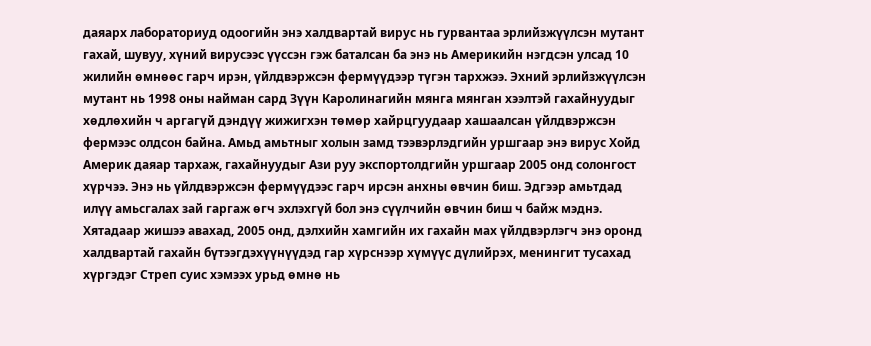даяарх лабораториуд одоогийн энэ халдвартай вирус нь гурвантаа эрлийзжүүлсэн мутант гахай, шувуу, хүний вирусээс үүссэн гэж баталсан ба энэ нь Америкийн нэгдсэн улсад 10 жилийн өмнөөс гарч ирэн, үйлдвэржсэн фермүүдээр түгэн тархжээ. Эхний эрлийзжүүлсэн мутант нь 1998 оны найман сард Зүүн Каролинагийн мянга мянган хээлтэй гахайнуудыг хөдлөхийн ч аргагүй дэндүү жижигхэн төмөр хайрцгуудаар хашаалсан үйлдвэржсэн фермээс олдсон байна. Амьд амьтныг холын замд тээвэрлэдгийн уршгаар энэ вирус Хойд Америк даяар тархаж, гахайнуудыг Ази руу экспортолдгийн уршгаар 2005 онд солонгост хүрчээ. Энэ нь үйлдвэржсэн фермүүдээс гарч ирсэн анхны өвчин биш. Эдгээр амьтдад илүү амьсгалах зай гаргаж өгч эхлэхгүй бол энэ сүүлчийн өвчин биш ч байж мэднэ. Хятадаар жишээ авахад, 2005 онд, дэлхийн хамгийн их гахайн мах үйлдвэрлэгч энэ оронд халдвартай гахайн бүтээгдэхүүнүүдэд гар хүрснээр хүмүүс дүлийрэх, менингит тусахад хүргэдэг Стреп суис хэмээх урьд өмнө нь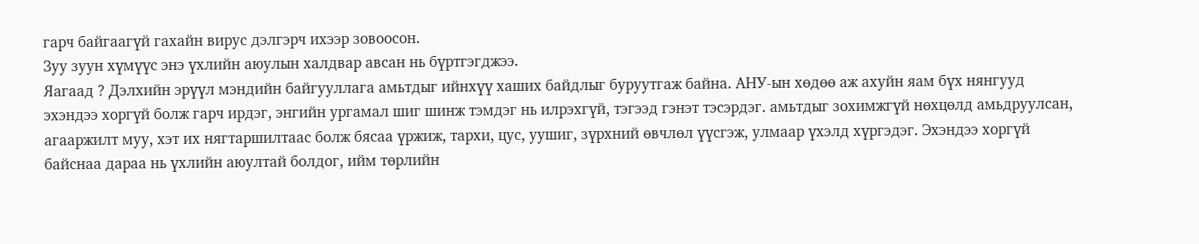гарч байгаагүй гахайн вирус дэлгэрч ихээр зовоосон.
Зуу зуун хүмүүс энэ үхлийн аюулын халдвар авсан нь бүртгэгджээ.
Яагаад ? Дэлхийн эрүүл мэндийн байгууллага амьтдыг ийнхүү хаших байдлыг буруутгаж байна. АНУ-ын хөдөө аж ахуйн яам бүх нянгууд эхэндээ хоргүй болж гарч ирдэг, энгийн ургамал шиг шинж тэмдэг нь илрэхгүй, тэгээд гэнэт тэсэрдэг. амьтдыг зохимжгүй нөхцөлд амьдруулсан, агааржилт муу, хэт их нягтаршилтаас болж бясаа үржиж, тархи, цус, уушиг, зүрхний өвчлөл үүсгэж, улмаар үхэлд хүргэдэг. Эхэндээ хоргүй байснаа дараа нь үхлийн аюултай болдог, ийм төрлийн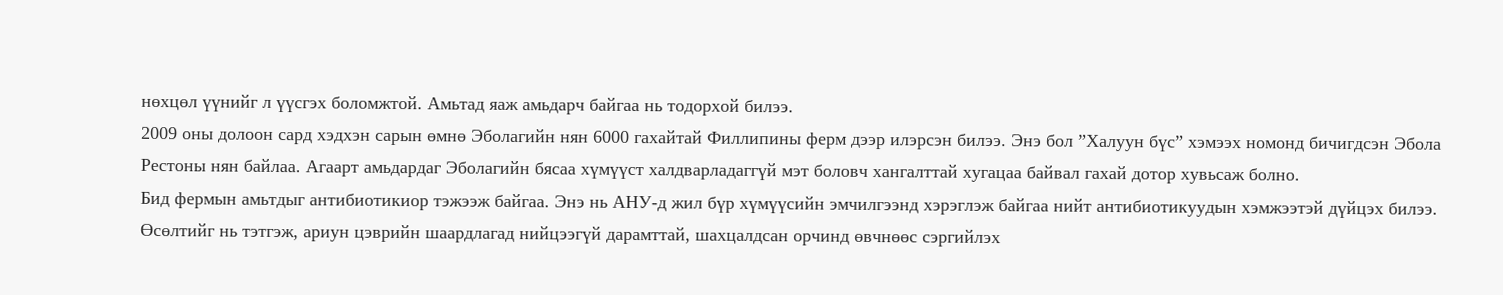нөхцөл үүнийг л үүсгэх боломжтой. Амьтад яаж амьдарч байгаа нь тодорхой билээ.
2009 оны долоон сард хэдхэн сарын өмнө Эболагийн нян 6000 гахайтай Филлипины ферм дээр илэрсэн билээ. Энэ бол ”Халуун бүс” хэмээх номонд бичигдсэн Эбола Рестоны нян байлаа. Агаарт амьдардаг Эболагийн бясаа хүмүүст халдварладаггүй мэт боловч хангалттай хугацаа байвал гахай дотор хувьсаж болно.
Бид фермын амьтдыг антибиотикиор тэжээж байгаа. Энэ нь АНУ-д жил бүр хүмүүсийн эмчилгээнд хэрэглэж байгаа нийт антибиотикуудын хэмжээтэй дүйцэх билээ. Өсөлтийг нь тэтгэж, ариун цэврийн шаардлагад нийцээгүй дарамттай, шахцалдсан орчинд өвчнөөс сэргийлэх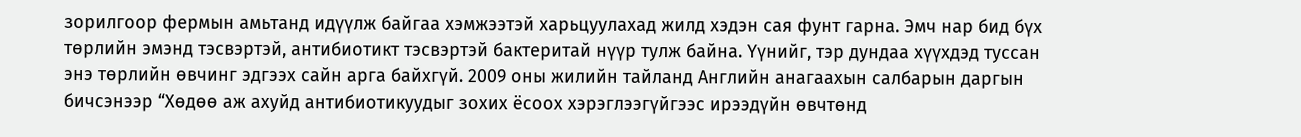зорилгоор фермын амьтанд идүүлж байгаа хэмжээтэй харьцуулахад жилд хэдэн сая фунт гарна. Эмч нар бид бүх төрлийн эмэнд тэсвэртэй, антибиотикт тэсвэртэй бактеритай нүүр тулж байна. Үүнийг, тэр дундаа хүүхдэд туссан энэ төрлийн өвчинг эдгээх сайн арга байхгүй. 2009 оны жилийн тайланд Английн анагаахын салбарын даргын бичсэнээр “Хөдөө аж ахуйд антибиотикуудыг зохих ёсоох хэрэглээгүйгээс ирээдүйн өвчтөнд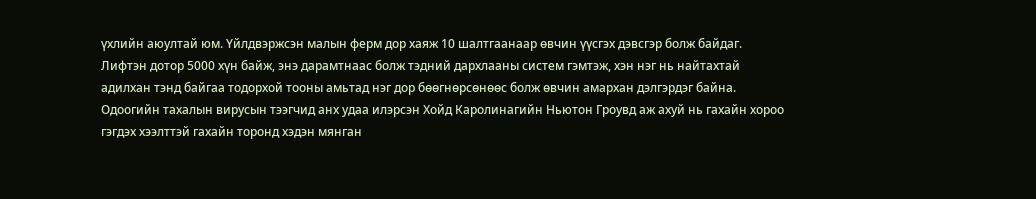үхлийн аюултай юм. Үйлдвэржсэн малын ферм дор хаяж 10 шалтгаанаар өвчин үүсгэх дэвсгэр болж байдаг. Лифтэн дотор 5000 хүн байж, энэ дарамтнаас болж тэдний дархлааны систем гэмтэж, хэн нэг нь найтахтай адилхан тэнд байгаа тодорхой тооны амьтад нэг дор бөөгнөрсөнөөс болж өвчин амархан дэлгэрдэг байна. Одоогийн тахалын вирусын тээгчид анх удаа илэрсэн Хойд Каролинагийн Ньютон Гроувд аж ахуй нь гахайн хороо гэгдэх хээлттэй гахайн торонд хэдэн мянган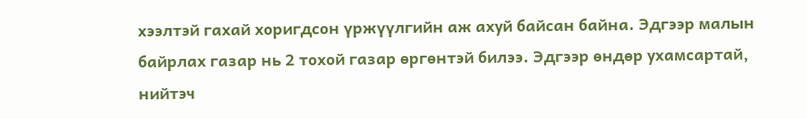хээлтэй гахай хоригдсон үржүүлгийн аж ахуй байсан байна. Эдгээр малын байрлах газар нь 2 тохой газар өргөнтэй билээ. Эдгээр өндөр ухамсартай, нийтэч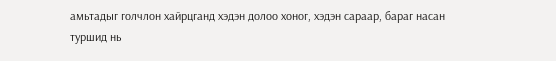амьтадыг голчлон хайрцганд хэдэн долоо хоног, хэдэн сараар, бараг насан туршид нь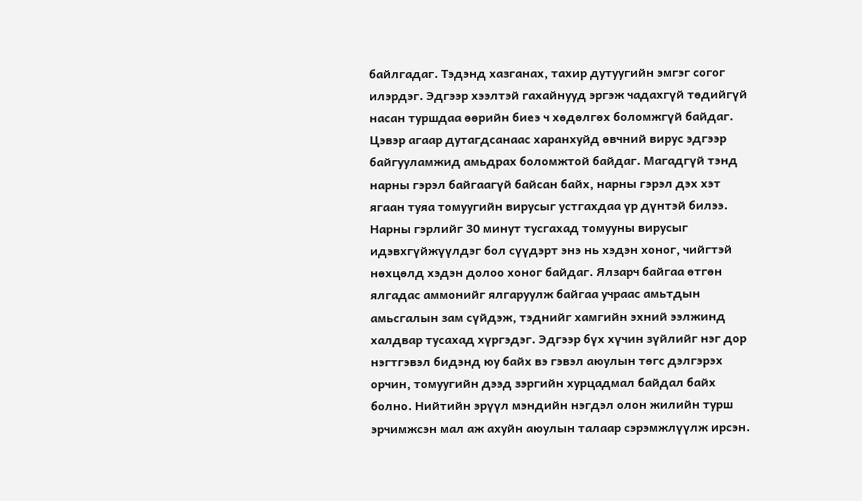байлгадаг. Тэдэнд хазганах, тахир дутуугийн эмгэг согог илэрдэг. Эдгээр хээлтэй гахайнууд эргэж чадахгүй төдийгүй насан туршдаа өөрийн биеэ ч хөдөлгөх боломжгүй байдаг. Цэвэр агаар дутагдсанаас харанхуйд өвчний вирус эдгээр байгууламжид амьдрах боломжтой байдаг. Магадгүй тэнд нарны гэрэл байгаагүй байсан байх, нарны гэрэл дэх хэт ягаан туяа томуугийн вирусыг устгахдаа үр дүнтэй билээ. Нарны гэрлийг 30 минут тусгахад томууны вирусыг идэвхгүйжүүлдэг бол сүүдэрт энэ нь хэдэн хоног, чийгтэй нөхцөлд хэдэн долоо хоног байдаг. Ялзарч байгаа өтгөн ялгадас аммонийг ялгаруулж байгаа учраас амьтдын амьсгалын зам сүйдэж, тэднийг хамгийн эхний ээлжинд халдвар тусахад хүргэдэг. Эдгээр бүх хүчин зүйлийг нэг дор нэгтгэвэл бидэнд юу байх вэ гэвэл аюулын төгс дэлгэрэх орчин, томуугийн дээд зэргийн хурцадмал байдал байх болно. Нийтийн эрүүл мэндийн нэгдэл олон жилийн турш эрчимжсэн мал аж ахуйн аюулын талаар сэрэмжлүүлж ирсэн.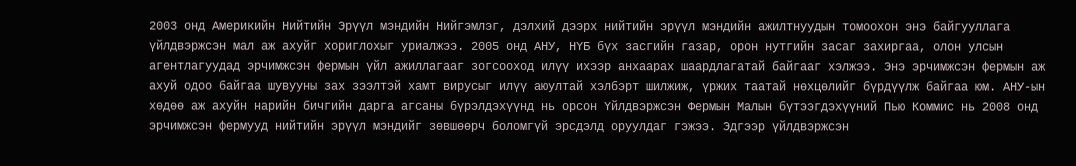2003 онд Америкийн Нийтийн Эрүүл мэндийн Нийгэмлэг, дэлхий дээрх нийтийн эрүүл мэндийн ажилтнуудын томоохон энэ байгууллага үйлдвэржсэн мал аж ахуйг хориглохыг уриалжээ. 2005 онд АНУ, НҮБ бүх засгийн газар, орон нутгийн засаг захиргаа, олон улсын агентлагуудад эрчимжсэн фермын үйл ажиллагааг зогсооход илүү ихээр анхаарах шаардлагатай байгааг хэлжээ. Энэ эрчимжсэн фермын аж ахуй одоо байгаа шувууны зах зээлтэй хамт вирусыг илүү аюултай хэлбэрт шилжиж, үржих таатай нөхцөлийг бүрдүүлж байгаа юм. АНУ-ын хөдөө аж ахуйн нарийн бичгийн дарга агсаны бүрэлдэхүүнд нь орсон Үйлдвэржсэн Фермын Малын бүтээгдэхүүний Пью Коммис нь 2008 онд эрчимжсэн фермууд нийтийн эрүүл мэндийг зөвшөөрч боломгүй эрсдэлд оруулдаг гэжээ. Эдгээр үйлдвэржсэн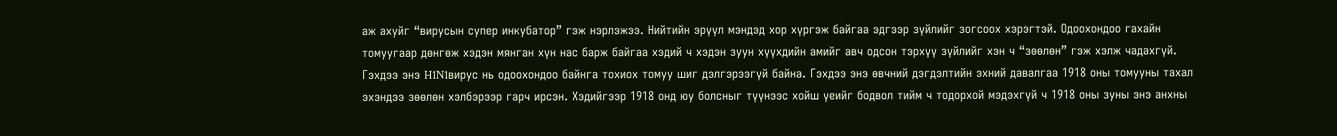аж ахуйг “вирусын супер инкубатор” гэж нэрлэжээ. Нийтийн эрүүл мэндэд хор хүргэж байгаа эдгээр зүйлийг зогсоох хэрэгтэй. Одоохондоо гахайн томуугаар дөнгөж хэдэн мянган хүн нас барж байгаа хэдий ч хэдэн зуун хүүхдийн амийг авч одсон тэрхүү зүйлийг хэн ч “зөөлөн” гэж хэлж чадахгүй. Гэхдээ энэ H1N1вирус нь одоохондоо байнга тохиох томуу шиг дэлгэрээгүй байна. Гэхдээ энэ өвчний дэгдэлтийн эхний давалгаа 1918 оны томууны тахал эхэндээ зөөлөн хэлбэрээр гарч ирсэн. Хэдийгээр 1918 онд юу болсныг түүнээс хойш үеийг бодвол тийм ч тодорхой мэдэхгүй ч 1918 оны зуны энэ анхны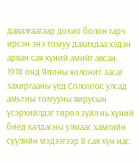давалгаагаар дохио болон гарч ирсэн энэ томуу дахихдаа хэдэн арван сая хүний амийг авсан. 1918 онд Японы колонит засаг захиргааны үед Солонгос улсад амьтны томууны вирусын үсэрхийлдэг төрөл зүйл нь хүний биед халдасны улмаас хамгийн сүүлийн мэдээгээр 8 сая хүн нас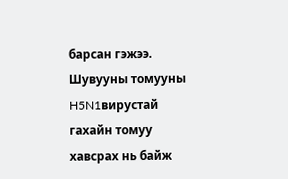барсан гэжээ. Шувууны томууны H5N1вирустай гахайн томуу хавсрах нь байж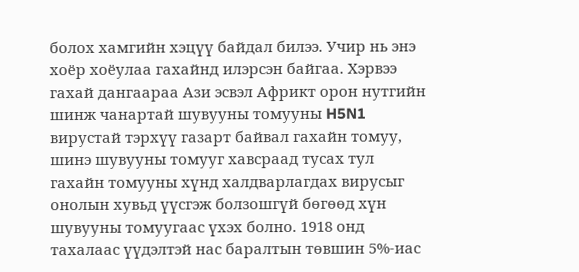болох хамгийн хэцүү байдал билээ. Учир нь энэ хоёр хоёулаа гахайнд илэрсэн байгаа. Хэрвээ гахай дангаараа Ази эсвэл Африкт орон нутгийн шинж чанартай шувууны томууны H5N1 вирустай тэрхүү газарт байвал гахайн томуу, шинэ шувууны томууг хавсраад тусах тул гахайн томууны хүнд халдварлагдах вирусыг онолын хувьд үүсгэж болзошгүй бөгөөд хүн шувууны томуугаас үхэх болно. 1918 онд тахалаас үүдэлтэй нас баралтын төвшин 5%-иас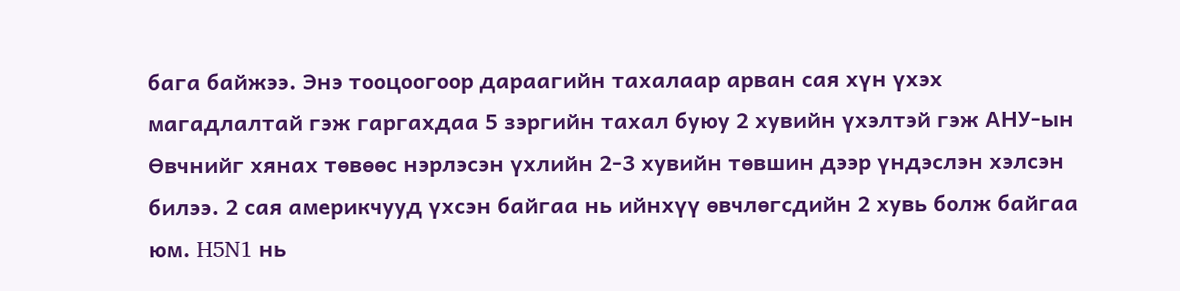бага байжээ. Энэ тооцоогоор дараагийн тахалаар арван сая хүн үхэх магадлалтай гэж гаргахдаа 5 зэргийн тахал буюу 2 хувийн үхэлтэй гэж АНУ-ын Өвчнийг хянах төвөөс нэрлэсэн үхлийн 2-3 хувийн төвшин дээр үндэслэн хэлсэн билээ. 2 сая америкчууд үхсэн байгаа нь ийнхүү өвчлөгсдийн 2 хувь болж байгаа юм. H5N1 нь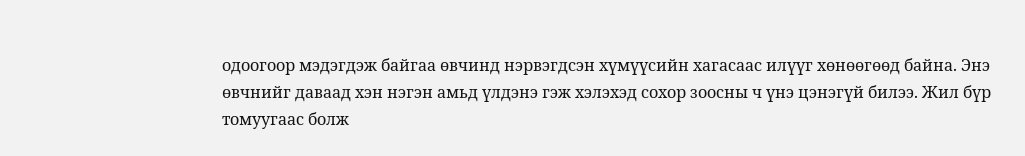одоогоор мэдэгдэж байгаа өвчинд нэрвэгдсэн хүмүүсийн хагасаас илүүг хөнөөгөөд байна. Энэ өвчнийг даваад хэн нэгэн амьд үлдэнэ гэж хэлэхэд сохор зоосны ч үнэ цэнэгүй билээ. Жил бүр томуугаас болж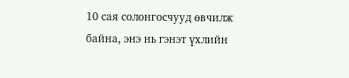10 сая солонгосчууд өвчилж байна, энэ нь гэнэт үхлийн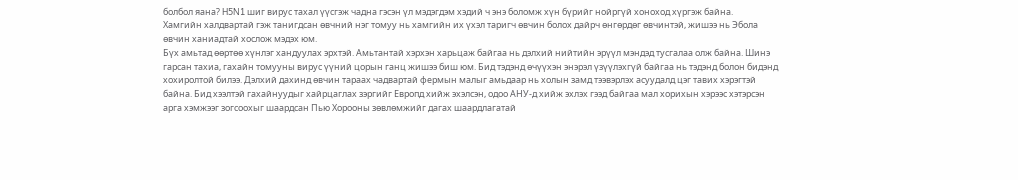болбол яана? H5N1 шиг вирус тахал үүсгэж чадна гэсэн үл мэдэгдэм хэдий ч энэ боломж хүн бүрийг нойргүй хоноход хүргэж байна.
Хамгийн халдвартай гэж танигдсан өвчний нэг томуу нь хамгийн их үхэл таригч өвчин болох дайрч өнгөрдөг өвчинтэй, жишээ нь Эбола өвчин ханиадтай хослож мэдэх юм.
Бүх амьтад өөртөө хүнлэг хандуулах эрхтэй. Амьтантай хэрхэн харьцаж байгаа нь дэлхий нийтийн эрүүл мэндэд тусгалаа олж байна. Шинэ гарсан тахиа, гахайн томууны вирус үүний цорын ганц жишээ биш юм. Бид тэдэнд өчүүхэн энэрэл үзүүлэхгүй байгаа нь тэдэнд болон бидэнд хохиролтой билээ. Дэлхий дахинд өвчин тараах чадвартай фермын малыг амьдаар нь холын замд тээвэрлэх асуудалд цэг тавих хэрэгтэй байна. Бид хээлтэй гахайнуудыг хайрцаглах зэргийг Европд хийж эхэлсэн, одоо АНУ-д хийж эхлэх гээд байгаа мал хорихын хэрээс хэтэрсэн арга хэмжээг зогсоохыг шаардсан Пью Хорооны зөвлөмжийг дагах шаардлагатай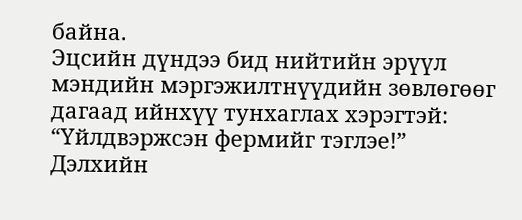байна.
Эцсийн дүндээ бид нийтийн эрүүл мэндийн мэргэжилтнүүдийн зөвлөгөөг дагаад ийнхүү тунхаглах хэрэгтэй: “Үйлдвэржсэн фермийг тэглэе!”
Дэлхийн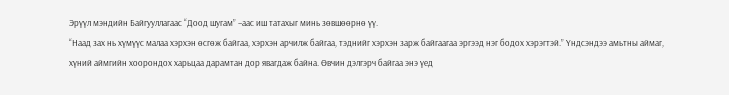Эрүүл мэндийн Байгууллагаас “Доод шугам” –аас иш татахыг минь зөвшөөрнө үү.
“Наад зах нь хүмүүс малаа хэрхэн өсгөж байгаа, хэрхэн арчилж байгаа, тэднийг хэрхэн зарж байгаагаа эргээд нэг бодох хэрэгтэй.” Үндсэндээ амьтны аймаг, хүний аймгийн хоорондох харьцаа дарамтан дор явагдаж байна. Өвчин дэлгэрч байгаа энэ үед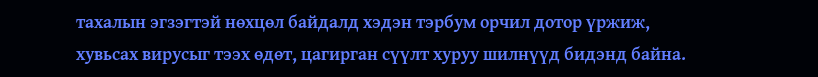тахалын эгзэгтэй нөхцөл байдалд хэдэн тэрбум орчил дотор үржиж, хувьсах вирусыг тээх өдөт, цагирган сүүлт хуруу шилнүүд бидэнд байна.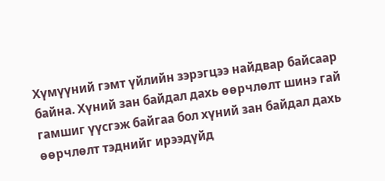Хүмүүний гэмт үйлийн зэрэгцээ найдвар байсаар байна. Хүний зан байдал дахь өөрчлөлт шинэ гай гамшиг үүсгэж байгаа бол хүний зан байдал дахь өөрчлөлт тэднийг ирээдүйд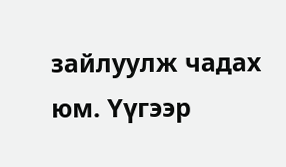зайлуулж чадах юм. Үүгээр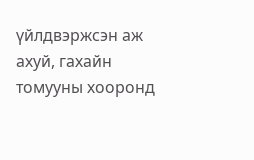үйлдвэржсэн аж ахуй, гахайн томууны хооронд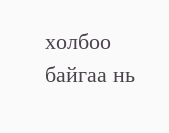холбоо байгаа нь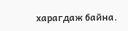харагдаж байна.